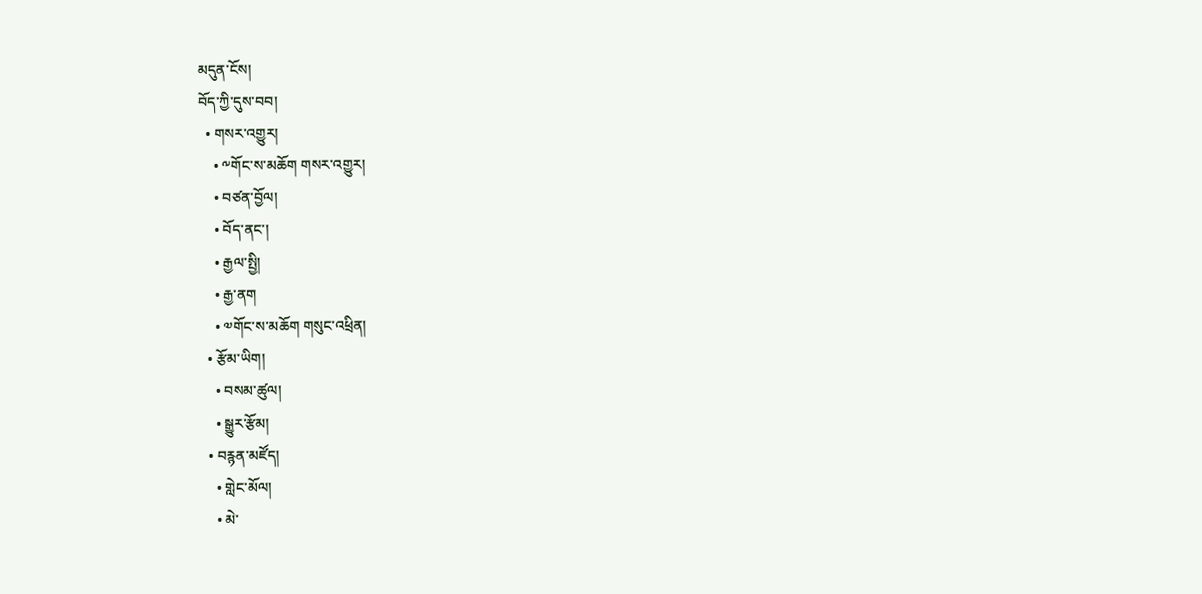མདུན་ངོས།
བོད་ཀྱི་དུས་བབ།
  • གསར་འགྱུར།
    • ༸གོང་ས་མཆོག གསར་འགྱུར།
    • བཙན་བྱོལ།
    • བོད་ནང་།
    • རྒྱལ་སྤྱི།
    • རྒྱ་ནག
    • ༧གོང་ས་མཆོག གསུང་འཕྲིན།
  • རྩོམ་ཡིག།
    • བསམ་ཚུལ།
    • སྒྱུར་རྩོམ།
  • བརྙན་མཛོད།
    • གླེང་མོལ།
    • མེ་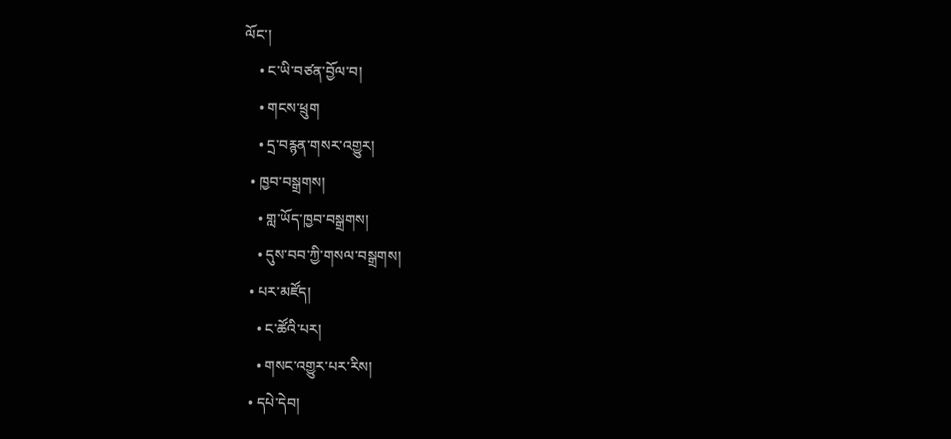ལོང་།
    • ང་ཡི་བཙན་བྱོལ་བ།
    • གངས་ཕྲུག
    • དྲ་བརྙན་གསར་འགྱུར།
  • ཁྱབ་བསྒྲགས།
    • གླ་ཡོད་ཁྱབ་བསྒྲགས།
    • དུས་བབ་ཀྱི་གསལ་བསྒྲགས།
  • པར་མཛོད།
    • ང་ཚོའི་པར།
    • གསང་འགྱུར་པར་རིས།
  • དཔེ་དེབ།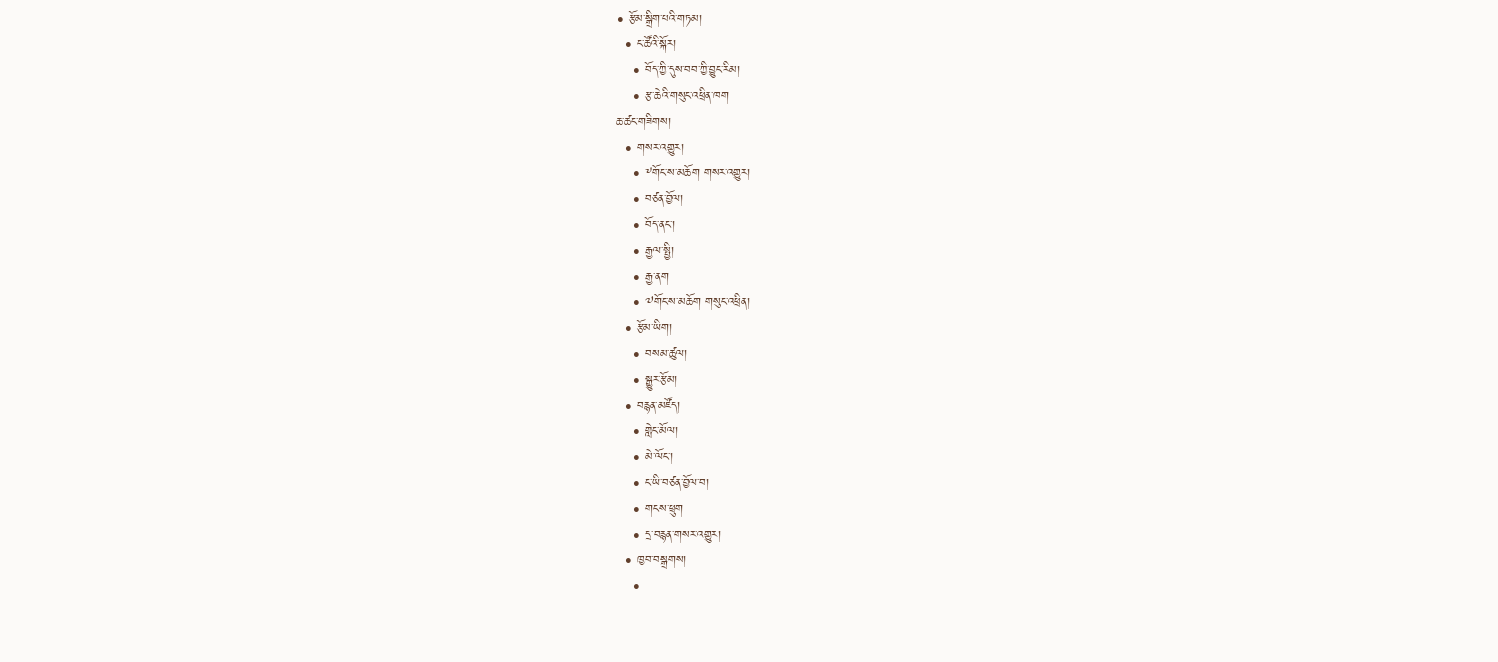• རྩོམ་སྒྲིག་པའི་གཏམ།
  • ང་ཚོའི་སྐོར།
    • བོད་ཀྱི་དུས་བབ་ཀྱི་བྱུང་རིམ།
    • རྩ་ཆེའི་གསུང་འཕྲིན་ཁག
ཆ་ཚང་གཟིགས།
  • གསར་འགྱུར།
    • ༸གོང་ས་མཆོག གསར་འགྱུར།
    • བཙན་བྱོལ།
    • བོད་ནང་།
    • རྒྱལ་སྤྱི།
    • རྒྱ་ནག
    • ༧གོང་ས་མཆོག གསུང་འཕྲིན།
  • རྩོམ་ཡིག།
    • བསམ་ཚུལ།
    • སྒྱུར་རྩོམ།
  • བརྙན་མཛོད།
    • གླེང་མོལ།
    • མེ་ལོང་།
    • ང་ཡི་བཙན་བྱོལ་བ།
    • གངས་ཕྲུག
    • དྲ་བརྙན་གསར་འགྱུར།
  • ཁྱབ་བསྒྲགས།
    •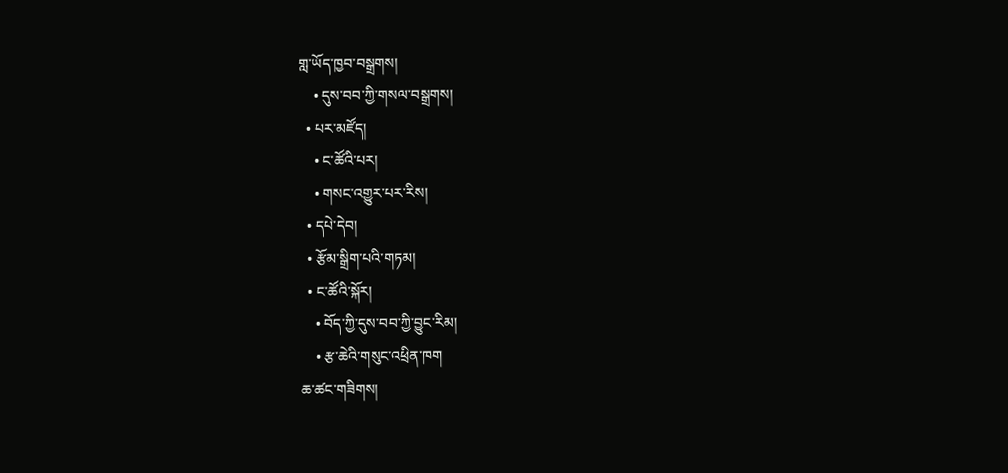གླ་ཡོད་ཁྱབ་བསྒྲགས།
    • དུས་བབ་ཀྱི་གསལ་བསྒྲགས།
  • པར་མཛོད།
    • ང་ཚོའི་པར།
    • གསང་འགྱུར་པར་རིས།
  • དཔེ་དེབ།
  • རྩོམ་སྒྲིག་པའི་གཏམ།
  • ང་ཚོའི་སྐོར།
    • བོད་ཀྱི་དུས་བབ་ཀྱི་བྱུང་རིམ།
    • རྩ་ཆེའི་གསུང་འཕྲིན་ཁག
ཆ་ཚང་གཟིགས།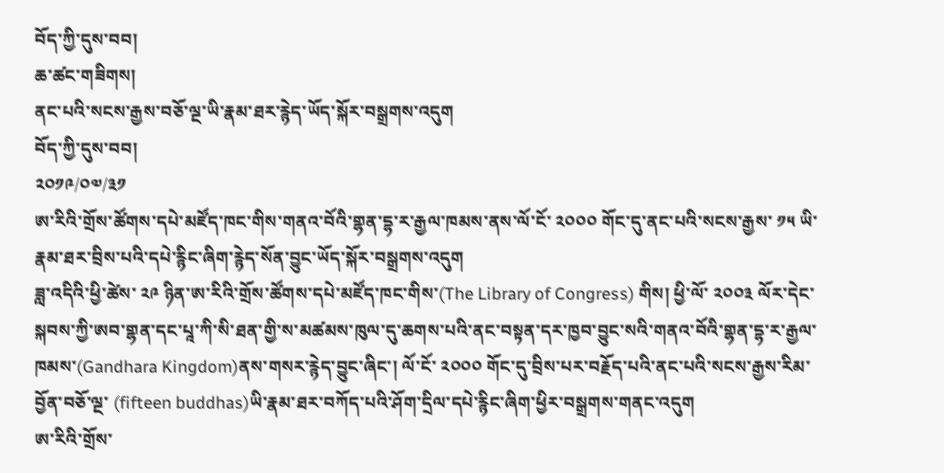བོད་ཀྱི་དུས་བབ།
ཆ་ཚང་གཟིགས།
ནང་པའི་སངས་རྒྱས་བཅོ་ལྔ་ཡི་རྣམ་ཐར་རྙེད་ཡོད་སྐོར་བསྒྲགས་འདུག
བོད་ཀྱི་དུས་བབ།
༢༠༡༩/༠༧/༣༡
ཨ་རིའི་གྲོས་ཚོགས་དཔེ་མཛོད་ཁང་གིས་གནའ་བོའི་གྷན་དྷ་ར་རྒྱལ་ཁམས་ནས་ལོ་ངོ་ ༢༠༠༠ གོང་དུ་ནང་པའི་སངས་རྒྱས་ ༡༥ ཡི་རྣམ་ཐར་བྲིས་པའི་དཔེ་རྙིང་ཞིག་རྙེད་སོན་བྱུང་ཡོད་སྐོར་བསྒྲགས་འདུག
ཟླ་འདིའི་ཕྱི་ཚེས་ ༢༩ ཉིན་ཨ་རིའི་གྲོས་ཚོགས་དཔེ་མཛོད་ཁང་གིས་(The Library of Congress) གིས། ཕྱི་ལོ་ ༢༠༠༣ ལོར་དེང་སྐབས་ཀྱི་ཨབ་གྷན་དང་པཱ་ཀི་སི་ཐན་གྱི་ས་མཚམས་ཁུལ་དུ་ཆགས་པའི་ནང་བསྟན་དར་ཁྱབ་བྱུང་སའི་གནའ་བོའི་གྷན་དྷ་ར་རྒྱལ་ཁམས་(Gandhara Kingdom)ནས་གསར་རྙེད་བྱུང་ཞིང་། ལོ་ངོ་ ༢༠༠༠ གོང་དུ་བྲིས་པར་བརྗོད་པའི་ནང་པའི་སངས་རྒྱས་རིམ་བྱོན་བཅོ་ལྔ་ (fifteen buddhas)ཡི་རྣམ་ཐར་བཀོད་པའི་ཤོག་དྲིལ་དཔེ་རྙིང་ཞིག་ཕྱིར་བསྒྲགས་གནང་འདུག
ཨ་རིའི་གྲོས་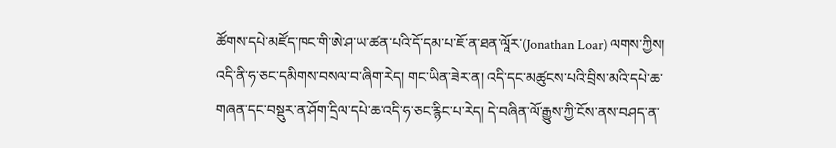ཚོགས་དཔེ་མཛོད་ཁང་གི་ཨེ་ཤ་ཡ་ཚན་པའི་དོ་དམ་པ་ཇོ་ན་ཐན་ལཱོར་(Jonathan Loar) ལགས་ཀྱིས། འདི་ནི་ཧ་ཅང་དམིགས་བསལ་བ་ཞིག་རེད། གང་ཡིན་ཟེར་ན། འདི་དང་མཚུངས་པའི་བྲིས་མའི་དཔེ་ཆ་གཞན་དང་བསྡུར་ན་ཤོག་དྲིལ་དཔེ་ཆ་འདི་ཧ་ཅང་རྙིང་པ་རེད། དེ་བཞིན་ལོ་རྒྱུས་ཀྱི་ངོས་ནས་བཤད་ན་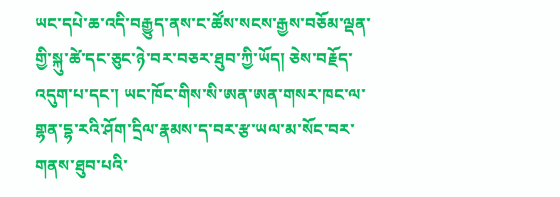ཡང་དཔེ་ཆ་འདི་བརྒྱུད་ནས་ང་ཚོས་སངས་རྒྱས་བཅོམ་ལྡན་གྱི་སྐུ་ཚེ་དང་ཅུང་ཉེ་བར་བཅར་ཐུབ་ཀྱི་ཡོད། ཅེས་བརྗོད་འདུག་པ་དང་། ཡང་ཁོང་གིས་སི་ཨན་ཨན་གསར་ཁང་ལ་གྷན་དྷ་རའི་ཤོག་དྲིལ་རྣམས་ད་བར་རྩ་ཡལ་མ་སོང་བར་གནས་ཐུབ་པའི་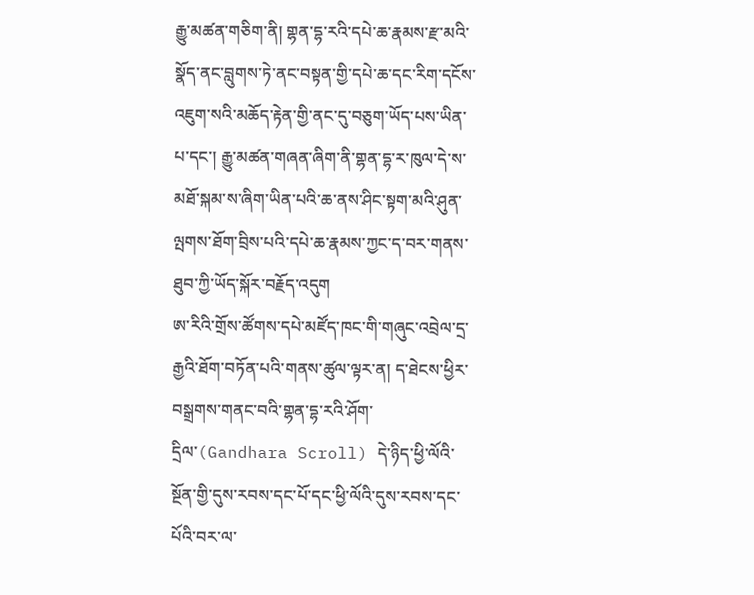རྒྱུ་མཚན་གཅིག་ནི། གྷན་དྷ་རའི་དཔེ་ཆ་རྣམས་རྫ་མའི་སྣོད་ནང་བླུགས་ཏེ་ནང་བསྟན་གྱི་དཔེ་ཆ་དང་རིག་དངོས་འཇུག་སའི་མཆོད་རྟེན་གྱི་ནང་དུ་བཅུག་ཡོད་པས་ཡིན་པ་དང་། རྒྱུ་མཚན་གཞན་ཞིག་ནི་གྷན་དྷ་ར་ཁུལ་དེ་ས་མཐོ་སྐམ་ས་ཞིག་ཡིན་པའི་ཆ་ནས་ཤིང་སྟག་མའི་ཤུན་ལྤགས་ཐོག་བྲིས་པའི་དཔེ་ཆ་རྣམས་ཀྱང་ད་བར་གནས་ཐུབ་ཀྱི་ཡོད་སྐོར་བརྗོད་འདུག
ཨ་རིའི་གྲོས་ཚོགས་དཔེ་མཛོད་ཁང་གི་གཞུང་འབྲེལ་དྲ་རྒྱའི་ཐོག་བཏོན་པའི་གནས་ཚུལ་ལྟར་ན། ད་ཐེངས་ཕྱིར་བསྒྲགས་གནང་བའི་གྷན་དྷ་རའི་ཤོག་དྲིལ་(Gandhara Scroll) དེ་ཉིད་ཕྱི་ལོའི་སྔོན་གྱི་དུས་རབས་དང་པོ་དང་ཕྱི་ལོའི་དུས་རབས་དང་པོའི་བར་ལ་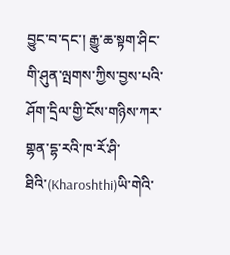བྱུང་བ་དང་། རྒྱུ་ཆ་སྟག་ཤིང་གི་ཤུན་ལྤགས་ཀྱིས་བྱས་པའི་ཤོག་དྲིལ་གྱི་ངོས་གཉིས་ཀར་གྷན་དྷ་རའི་ཁ་རོ་ཤི་ཐིའི་(Kharoshthi)ཡི་གེའི་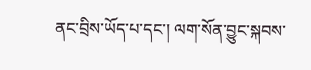ནང་བྲིས་ཡོད་པ་དང་། ལག་སོན་བྱུང་སྐབས་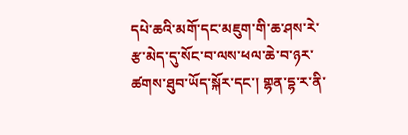དཔེ་ཆའི་མགོ་དང་མཇུག་གི་ཆ་ཤས་རེ་རྩ་མེད་དུ་སོང་བ་ལས་ཕལ་ཆེ་བ་ཉར་ཚགས་ཐུབ་ཡོད་སྐོར་དང་། གྷན་དྷ་ར་ནི་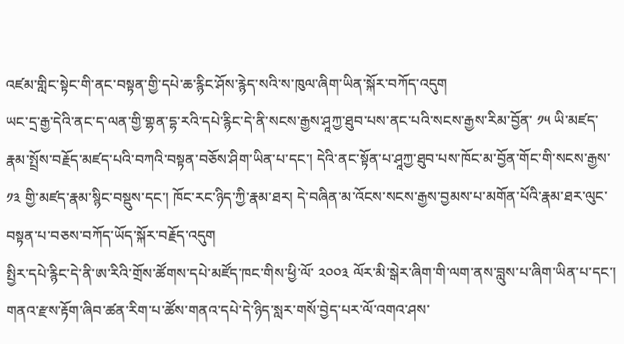འཛམ་གླིང་སྟེང་གི་ནང་བསྟན་གྱི་དཔེ་ཆ་རྙིང་ཤོས་རྙེད་སའི་ས་ཁུལ་ཞིག་ཡིན་སྐོར་བཀོད་འདུག
ཡང་དྲ་རྒྱ་དེའི་ནང་ད་ལན་གྱི་གྷན་དྷ་རའི་དཔེ་རྙིང་དེ་ནི་སངས་རྒྱས་ཤཱཀྱ་ཐུབ་པས་ནང་པའི་སངས་རྒྱས་རིམ་བྱོན་ ༡༥ ཡི་མཛད་རྣམ་སྤྲོས་བརྗོད་མཛད་པའི་བཀའི་བསྟན་བཅོས་ཤིག་ཡིན་པ་དང་། དེའི་ནང་སྟོན་པ་ཤཱཀྱ་ཐུབ་པས་ཁོང་མ་བྱོན་གོང་གི་སངས་རྒྱས་ ༡༣ གྱི་མཛད་རྣམ་སྙིང་བསྡུས་དང་། ཁོང་རང་ཉིད་ཀྱི་རྣམ་ཐར། དེ་བཞིན་མ་འོངས་སངས་རྒྱས་བྱམས་པ་མགོན་པོའི་རྣམ་ཐར་ལུང་བསྟན་པ་བཅས་བཀོད་ཡོད་སྐོར་བརྗོད་འདུག
སྤྱིར་དཔེ་རྙིང་དེ་ནི་ཨ་རིའི་གྲོས་ཚོགས་དཔེ་མཛོད་ཁང་གིས་ཕྱི་ལོ་ ༢༠༠༣ ལོར་མི་སྒེར་ཞིག་གི་ལག་ནས་བླུས་པ་ཞིག་ཡིན་པ་དང་། གནའ་རྫས་རྟོག་ཞིབ་ཚན་རིག་པ་ཚོས་གནའ་དཔེ་དེ་ཉིད་སླར་གསོ་བྱེད་པར་ལོ་འགའ་ཤས་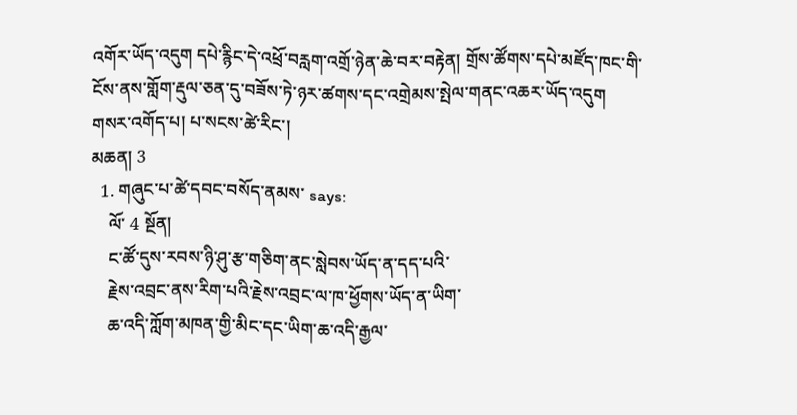འགོར་ཡོད་འདུག དཔེ་རྙིང་དེ་འཕྲོ་བརླག་འགྲོ་ཉེན་ཆེ་བར་བརྟེན། གྲོས་ཚོགས་དཔེ་མཛོད་ཁང་གི་ངོས་ནས་གློག་རྡུལ་ཅན་དུ་བཟོས་ཏེ་ཉར་ཚགས་དང་འགྲེམས་སྤེལ་གནང་འཆར་ཡོད་འདུག
གསར་འགོད་པ། པ་སངས་ཚེ་རིང་།
མཆན། 3
  1. གཞུང་པ་ཚེ་དབང་བསོད་ནམས་ says:
    ལོ་ 4 སྔོན།
    ང་ཚོ་དུས་རབས་ཉི་ཤུ་རྩ་གཅིག་ནང་སླེབས་ཡོད་ན་དད་པའི་
    རྗེས་འབྲང་ནས་རིག་པའི་རྗེས་འབྲང་ལ་ཁ་ཕྱོགས་ཡོད་ན་ཡིག་
    ཆ་འདི་ཀློག་མཁན་གྱི་མིང་དང་ཡིག་ཆ་འདི་རྒྱལ་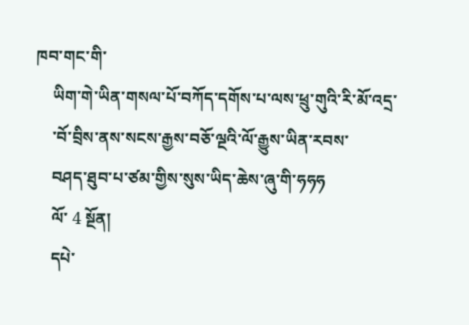ཁབ་གང་གི་
    ཡིག་གེ་ཡིན་གསལ་པོ་བཀོད་དགོས་པ་ལས་ཕྲུ་གུའི་རི་མོ་འདྲ་
    ་བོ་བྲིས་ནས་སངས་རྒྱས་བཅོ་ལྔའི་ལོ་རྒྱུས་ཡིན་རབས་
    བཤད་ཐུབ་པ་ཙམ་གྱིས་སུས་ཡིད་ཆེས་ཞུ་གི་ཧཧཧ
    ལོ་ 4 སྔོན།
    དཔེ་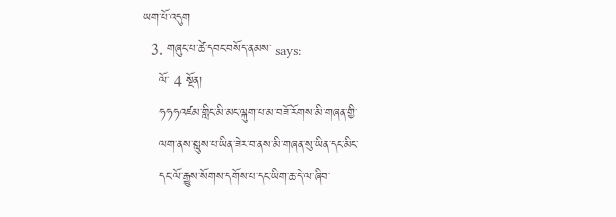ཡག་པོ་འདུག
  3. གཞུང་པ་ཚེ་དབང་བསོད་ནམས་ says:
    ལོ་ 4 སྔོན།
    ཧཧཧའཛམ་གླིང་མི་མང་ལྐུག་པ་མ་བཟོ་རོགས་མི་གཞན་གྱི་
    ལག་ནས་སླུས་པ་ཡིན་ཟེར་བ་ནས་མི་གཞན་སུ་ཡིན་དང་མིང་
    དང་ལོ་རྒྱུས་སོགས་དགོས་པ་དང་ཡིག་ཆ་དེ་ལ་ཞིབ་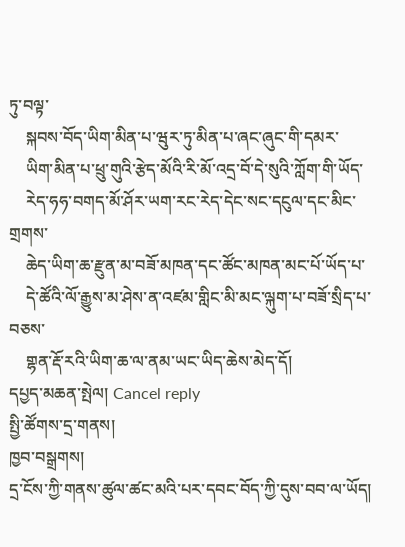ཏུ་བལྟ་
    སྐབས་བོད་ཡིག་མིན་པ་ཝུར་ཏུ་མིན་པ་ཞང་ཞུང་གི་དམར་
    ཡིག་མིན་པ་ཕྲུ་གུའི་རྩེད་མོའི་རི་མོ་འདྲ་བོ་དེ་སུའི་ཀློག་གི་ཡོད་
    རེད་ཧཧ་བགད་མོ་ཤོར་ཡག་རང་རེད་དེང་སང་དངུལ་དང་མིང་གྲགས་
    ཆེད་ཡིག་ཆ་རྫུན་མ་བཟོ་མཁན་དང་ཚོང་མཁན་མང་པོ་ཡོད་པ་
    དེ་ཚོའི་ལོ་རྒྱུས་མ་ཤེས་ན་འཛམ་གླིང་མི་མང་ལྐུག་པ་བཟོ་སྲིད་པ་བཅས་
    གྷན་རྡོ་རའི་ཡིག་ཆ་ལ་ནམ་ཡང་ཡིད་ཆེས་མེད་དོ།
དཔྱད་མཆན་སྤེལ། Cancel reply
སྤྱི་ཚོགས་དྲ་གནས།
ཁྱབ་བསྒྲགས།
དྲ་ངོས་ཀྱི་གནས་ཚུལ་ཚང་མའི་པར་དབང་བོད་ཀྱི་དུས་བབ་ལ་ཡོད།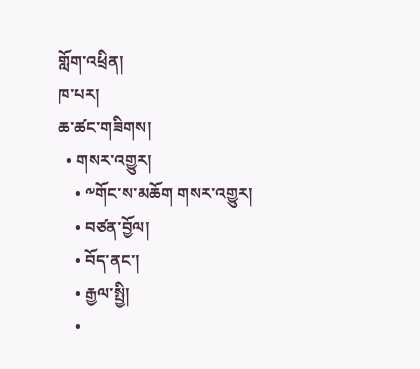གློག་འཕྲིན།
ཁ་པར།
ཆ་ཚང་གཟིགས།
  • གསར་འགྱུར།
    • ༸གོང་ས་མཆོག གསར་འགྱུར།
    • བཙན་བྱོལ།
    • བོད་ནང་།
    • རྒྱལ་སྤྱི།
    •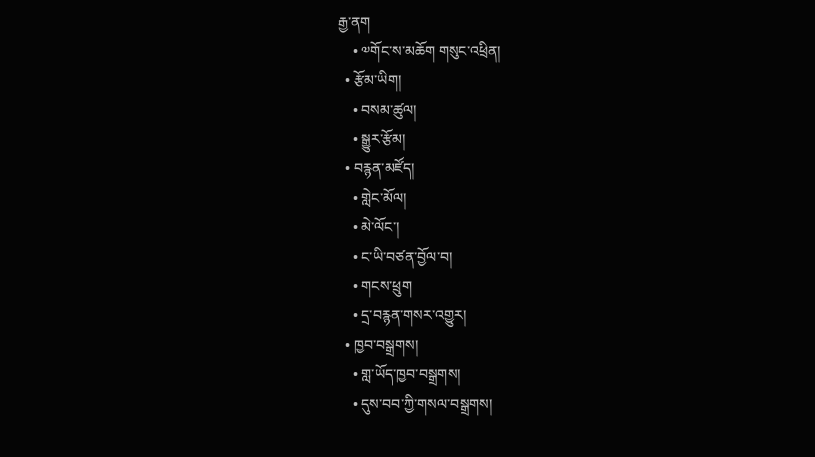རྒྱ་ནག
    • ༧གོང་ས་མཆོག གསུང་འཕྲིན།
  • རྩོམ་ཡིག།
    • བསམ་ཚུལ།
    • སྒྱུར་རྩོམ།
  • བརྙན་མཛོད།
    • གླེང་མོལ།
    • མེ་ལོང་།
    • ང་ཡི་བཙན་བྱོལ་བ།
    • གངས་ཕྲུག
    • དྲ་བརྙན་གསར་འགྱུར།
  • ཁྱབ་བསྒྲགས།
    • གླ་ཡོད་ཁྱབ་བསྒྲགས།
    • དུས་བབ་ཀྱི་གསལ་བསྒྲགས།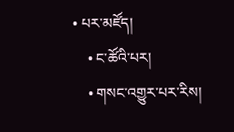• པར་མཛོད།
    • ང་ཚོའི་པར།
    • གསང་འགྱུར་པར་རིས།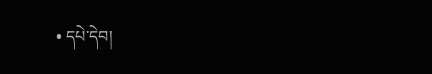• དཔེ་དེབ།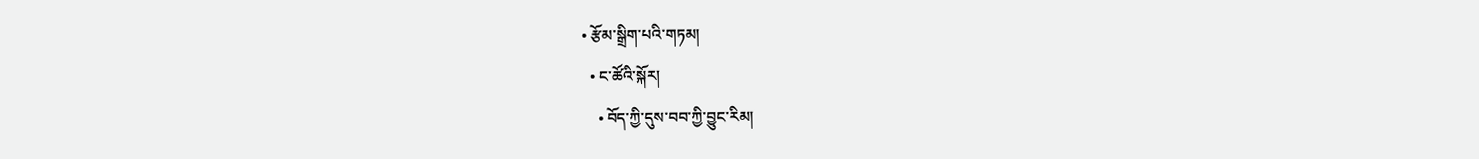• རྩོམ་སྒྲིག་པའི་གཏམ།
  • ང་ཚོའི་སྐོར།
    • བོད་ཀྱི་དུས་བབ་ཀྱི་བྱུང་རིམ།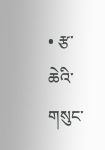• རྩ་ཆེའི་གསུང་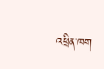འཕྲིན་ཁག